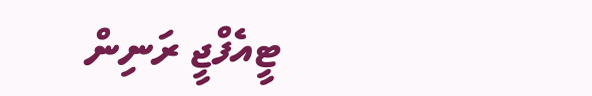ޓީއެފްޖީ ރަނިން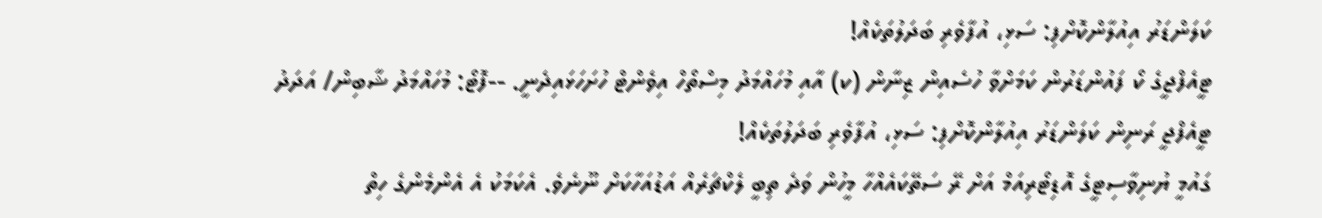ކަލަންޑަރު އިއުލާންކޮށްފި: ސަޅި، އުފާވެރި ބަދަލުތަކެއް!
ޓީއެފްޖީގެ ކޯ ފައުންޑަރުން ކަމަށްވާ ހުސެއިން ޒިނާން (ކ) އާއި މުހައްމަދު މިސްތޯހް އިވެންޓް ހުށަހަޅައިދެނީ. --ފޮޓޯ: މުހައްމަދު ޝާބިން/ އަދަދު
ޓީއެފްޖީ ރަނިން ކަލަންޑަރު އިއުލާންކޮށްފި: ސަޅި، އުފާވެރި ބަދަލުތަކެއް!
ގައުމީ ޔުނިވާސިޓީގެ އޮޑިޓޯރިއަމް އަށް ރޭ ސަތޭކައެއްހާ މީހުން ވަދެ ތިބީ ލެކްޗަރެއް އަޑުއަހާކަށް ނޫނެވެ. އެކަމަކު އެ އެންމެންގެ ހިތް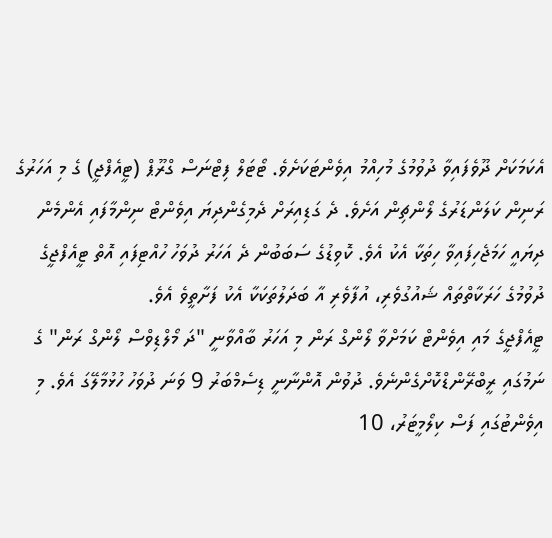އެކަމަކަށް ދޫވެފައިވާ ދުވުމުގެ މުހިއްމު އިވެންޓަކަށެވެ. ޓޯޓަލް ފިޓްނަސް ގްރޫޕް (ޓީއެފްޖީ) ގެ މި އަހަރުގެ ރަނިން ކަލަންޑަރުގެ ލޯންޗިން އަށެވެ. ދެ ގަޑިއިރަށް ދެމިގެންދިޔަ އިވެންޓް ނިންމާފައި އެންމެން ދިޔައީ ހަމަޖެހިފައިވާ ހިތަކާ އެކު އެވެ. ކޮވިޑުގެ ސަބަބުން ދެ އަހަރު ދުވަހު ހުއްޓިފައި އޮތް ޓީއެފްޖީގެ ދުވުމުގެ ހަރަކާތްތައް ޝައުގުވެރި، އުފާވެރި އާ ބަދަލުތަކަކާ އެކު ފަށާތީވެ އެވެ.
ޓީއެފްޖީގެ މައި އިވެންޓް ކަމަށްވާ ލޯންގް ރަން މި އަހަރު ބާއްވާނީ "ދަ މޯލްޑިވްސް ލޯންގް ރަން" ގެ ނަމުގައި ރީބްރޭންޑްކޮށްގެންނެވެ. ދުވުން އޮންނާނީ ޑިސެމްބަރު 9 ވަނަ ދުވަހު ހުޅުމާލޭގަ އެވެ. މި އިވެންޓުގައި ފަސް ކިލޯމީޓަރު، 10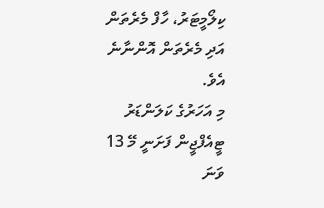ކިލޯމީޓަރު، ހާފް މެރެތަން އަދި މެރެތަން އޮންނާނެ އެވެ.
މި އަހަރުގެ ކަލަންޑަރު ޓީއެފްޖީން ފަށަނީ މޭ 13 ވަނަ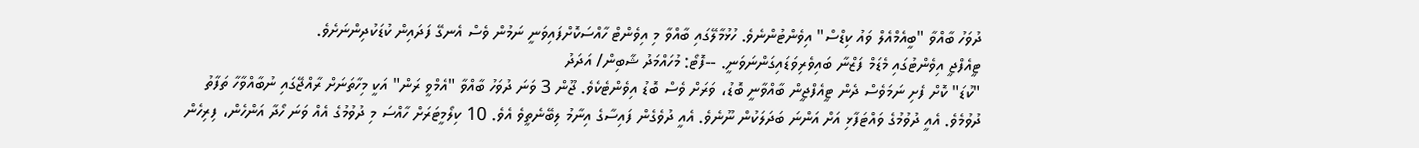ދުވަހު ބާއްވާ "ބީއެމްއެލް ވައު ކިޑްސް" އިވެންޓުންނެވެ. ހުޅުމާލޭގައި ބާއްވާ މި އިވެންޓް ހާއްސަކޮށްފައިވަނީ ނަމުން ވެސް އެނގޭ ފަދައިން ކުޑަކުދިންނަށެވެ.
ޓީއެފްޖީ އިވެންޓުގައި މެޑަމް ފަޒްނާ ބައިވެރިވަޑައިގަންނަވަނީ. --ފޮޓޯ: މުހައްމަދު ޝާބިން/ އަދަދު
"ކުޑަ" ކޮށް ފެށި ނަމަވެސް ދެން ޓީއެފްޖީން ބާއްވާނީ ބޮޑު، ވަރަށް ވެސް ބޮޑު އިވެންޓެކެވެ. ޖޫން 3 ވަނަ ދުވަހު ބާއްވާ "އެމްވީ ރަން" އަކީ މިހާތަނަށް ރާއްޖޭގައި ނުބާއްވާހާ ތަފާތު ދުވުމެވެ. އެއީ ދުވުމުގެ ވައްޓަފާޅި އަށް އަންނަ ބަދަލަކުން ނޫނެވެ. އެއީ ދުވެގެން ފައިސާގެ އިނާމު ލިބޭނެތީވެ އެވެ. 10 ކިލޯމީޓަރަށް ހާއްސަ މި ދުވުމުގެ އެއް ވަނަ ހޯދާ އަންހެން، ފިރިހެން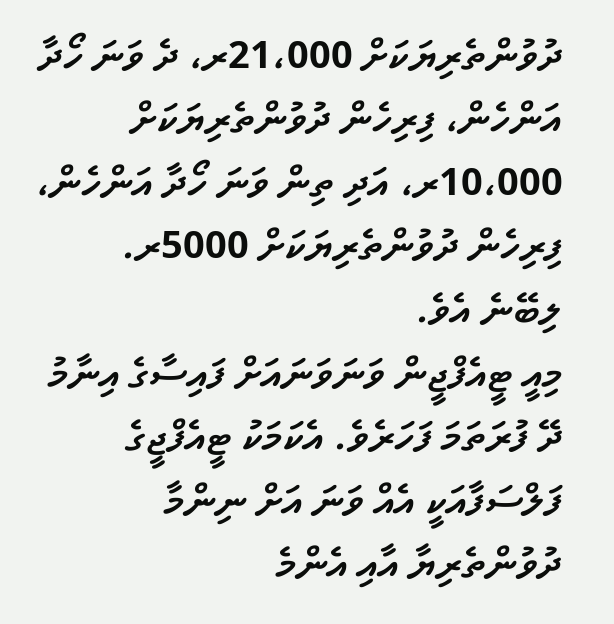ދުވުންތެރިޔަކަށް 21،000ރ، ދެ ވަނަ ހޯދާ އަންހެން، ފިރިހެން ދުވުންތެރިޔަކަށް 10،000ރ، އަދި ތިން ވަނަ ހޯދާ އަންހެން، ފިރިހެން ދުވުންތެރިޔަކަށް 5000ރ. ލިބޭނެ އެވެ.
މިއީ ޓީއެފްޖީން ވަނަވަނައަށް ފައިސާގެ އިނާމު ދޭ ފުރަތަމަ ފަހަރެވެ. އެކަމަކު ޓީއެފްޖީގެ ފަލްސަފާއަކީ އެއް ވަނަ އަށް ނިންމާ ދުވުންތެރިޔާ އާއި އެންމެ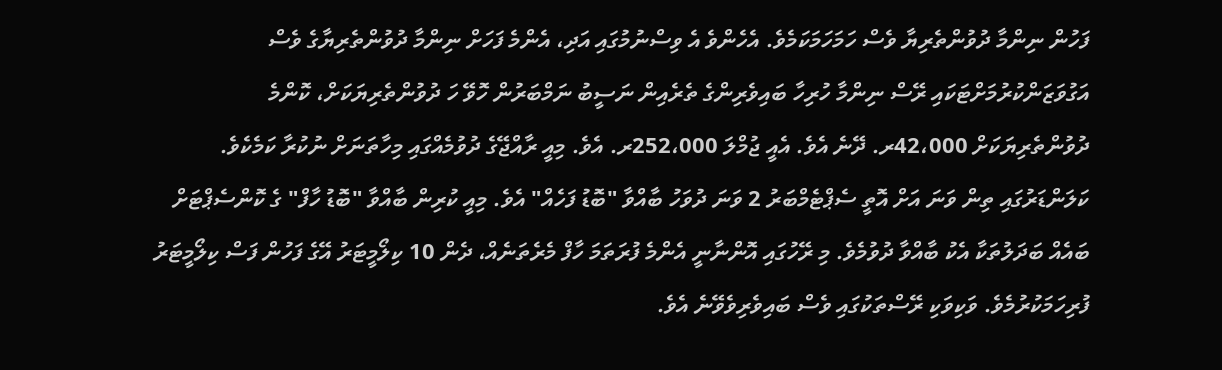ފަހުން ނިންމާ ދުވުންތެރިޔާ ވެސް ހަމަހަމަކަމެވެ. އެހެންވެ އެ ވިސްނުމުގައި އަދި، އެންމެ ފަހަށް ނިންމާ ދުވުންތެރިޔާގެ ވެސް އަގުވަޒަންކުރުމަށްޓަކައި ރޭސް ނިންމާ ހުރިހާ ބައިވެރިންގެ ތެރެއިން ނަސީބު ނަމްބަރުން ހޮވޭ ހަ ދުވުންތެރިޔަކަށް، ކޮންމެ ދުވުންތެރިޔަކަށް 42،000ރ. ދޭނެ އެވެ. އެއީ ޖުމްލަ 252،000ރ. އެވެ. މިއީ ރާއްޖޭގެ ދުވުމެއްގައި މިހާތަނަށް ނުކުރާ ކަމެކެވެ.
ކަލަންޑަރުގައި ތިން ވަނަ އަށް އޮތީ ސެޕްޓެމްބަރު 2 ވަނަ ދުވަހު ބާއްވާ "ބޮޑު ފަހެއް" އެވެ. މިއީ ކުރިން ބާއްވާ "ބޮޑު ހާފް" ގެ ކޮންސެޕްޓަށް ބައެއް ބަދަލުތަކާ އެކު ބާއްވާ ދުވުމެވެ. މި ރޭހުގައި އޮންނާނީ އެންމެ ފުރަތަމަ ހާފް މެރެތަނެއް، ދެން 10 ކިލޯމީޓަރު އޭގެ ފަހުން ފަސް ކިލޯމީޓަރު ފުރިހަމަކުރުމެވެ. ވަކިވަކި ރޭސްތަކުގައި ވެސް ބައިވެރިވެވޭނެ އެވެ.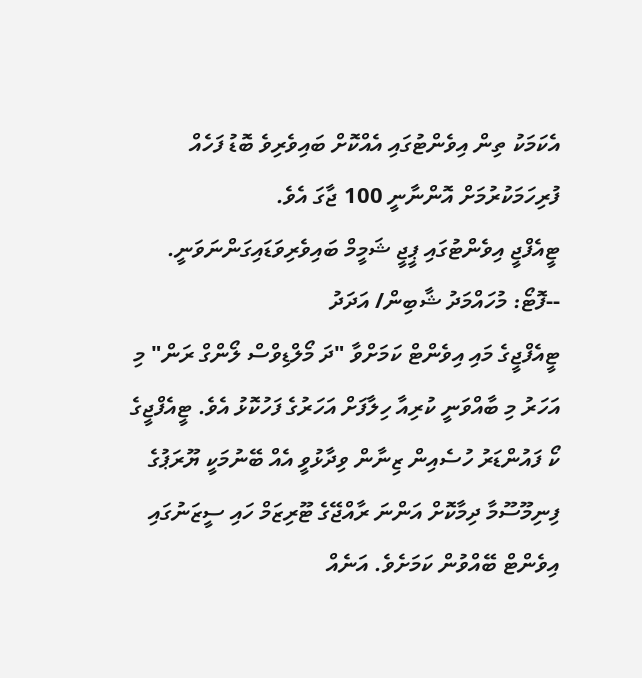އެކަމަކު ތިން އިވެންޓުގައި އެއްކޮށް ބައިވެރިވެ ބޮޑު ފަހެއް ފުރިހަމަކުރުމަށް އޮންނާނީ 100 ޖާގަ އެވެ.
ޓީއެފްޖީ އިވެންޓުގައި ޕީޖީ ޝަމީމް ބައިވެރިވަޑައިގަންނަވަނީ. --ފޮޓޯ: މުހައްމަދު ޝާބިން/ އަދަދު
ޓީއެފްޖީގެ މައި އިވެންޓް ކަމަށްވާ "ދަ މޯލްޑިވްސް ލޯންގް ރަން" މި އަހަރު މި ބާއްވަނީ ކުރިއާ ހިލާފަށް އަހަރުގެ ފަހުކޮޅު އެވެ. ޓީއެފްޖީގެ ކޯ ފައުންޑަރު ހުސެއިން ޒިނާން ވިދާޅުވީ އެއް ބޭނުމަކީ ޔޫރަޕުގެ ފިނިމޫސޫމާ ދިމާކޮށް އަންނަ ރާއްޖޭގެ ޓޫރިޒަމް ހައި ސީޒަނުގައި އިވެންޓް ބޭއްވުން ކަމަށެވެ. އަނެއް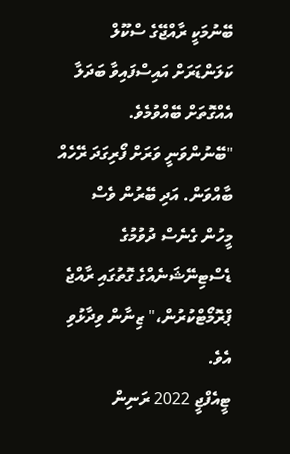ބޭނުމަކީ ރާއްޖޭގެ ސްކޫލް ކަލަންޑަރަށް އައިސްފައިވާ ބަދަލާ އެއްގޮތަށް ބޭއްވުމެވެ.
"ބޭނުންވަނީ ވަރަށް ފޯރިގަދަ ރޭހެއް ބާއްވަން. އަދި ބޭރުން ވެސް މީހުން ގެނެސް ދުވުމުގެ ޑެސްޓިނޭޝަނެއްގެ ގޮތުގައި ރާއްޖެ ޕްރޮމޯޓްކުރުން،" ޒިނާން ވިދާޅުވި އެވެ.
ޓީއެފްޖީ 2022 ރަނިން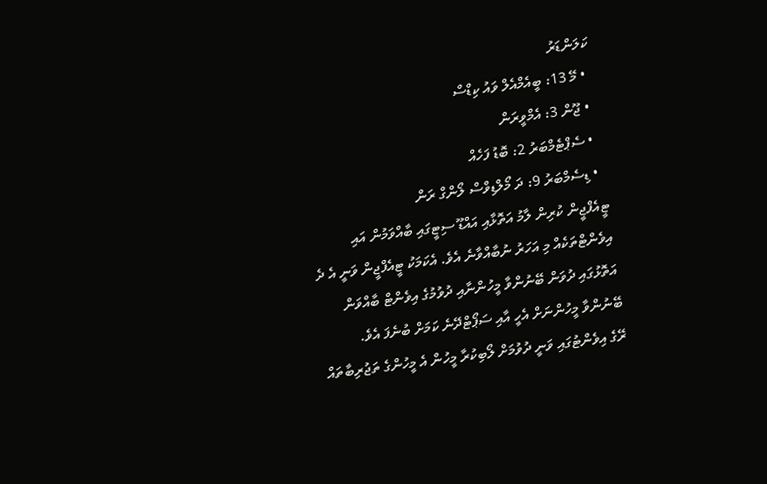ކަލަންޑަރު
  • މޭ 13: ބީއެމްއެލް ވައު ކިޑްސް
  • ޖޫން 3: އެމްވީރަން
  • ސެޕްޓެމްބަރު 2: ބޮޑު ފަހެއް
  • ޑިސެމްބަރު 9: ދަ މޯލްޑިވްސް ލޯންގް ރަން
ޓީއެފްޖީން ކުރިން ލާމު އަތޮޅާއި އައްޑޫ ސިޓީގައި ބާއްވަމުން އައި އިވެންޓްތަކެއް މި އަހަރު ނުބާއްވާނެ އެވެ. އެކަމަކު ޓީއެފްޖީން ވަނީ އެ ދެ އަތޮޅުގައި ދުވަން ބޭނުންވާ މީހުންނާއި ދުވުމުގެ އިވެންޓް ބާއްވަން ބޭނުންވާ މީހުންނަށް އެހީ އާއި ސަޕޯޓްދޭނެ ކަމަށް ބުނެފަ އެވެ.
ރޭގެ އިވެންޓުގައި ވަނީ ދުވުމަށް ލޯބިކުރާ މީހުން އެ މީހުންގެ ތަޖުރިބާތައް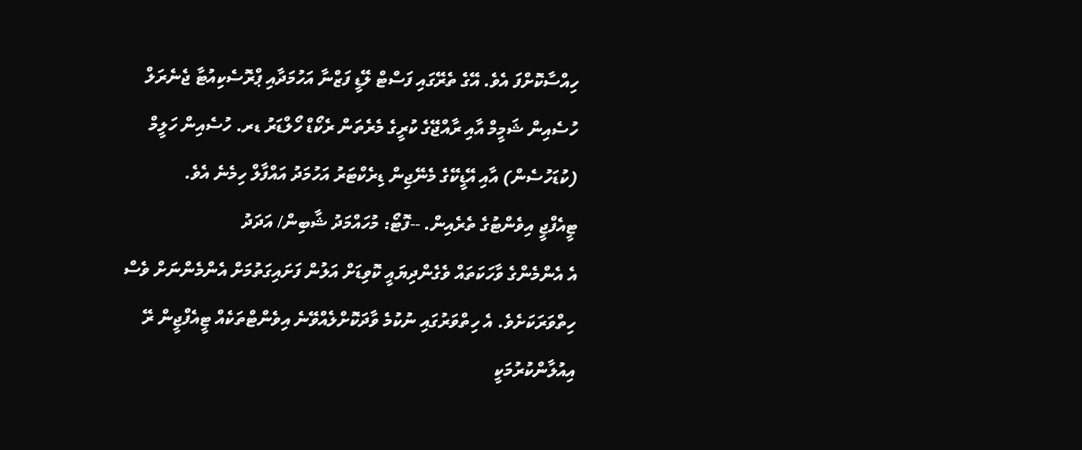ހިއްސާކޮށްފަ އެވެ. އޭގެ ތެރޭގައި ފަސްޓް ލޭޑީ ފަޒްނާ އަހުމަދާއި ޕްރޮސެކިއުޓާ ޖެނެރަލް ހުސެއިން ޝަމީމް އާއި ރާއްޖޭގެ ކުރީގެ މެރެތަން ރެކޯޑް ހޯލްޑަރު ޑރ. ހުސެއިން ހަލީމް (ކުޑަހުސެން) އާއި އޭޑީކޭގެ މެނޭޖިން ޑިރެކްޓަރު އަހުމަދު އައްފާލް ހިމެނެ އެވެ.
ޓީއެފްޖީ އިވެންޓުގެ ތެރެއިން. --ފޮޓޯ: މުހައްމަދު ޝާބިން/ އަދަދު
އެ އެންމެންގެ ވާހަކަތައް ވެގެންދިޔައީ ކޮވިޑަށް އަލުން ފަށައިގަތުމަށް އެންމެންނަށް ވެސް ހިތްވަރަކަށެވެ. އެ ހިތްވަރުގައި ނުކުމެ ވާދަކޮށްލެއްވޭނެ އިވެންޓްތަކެއް ޓީއެފްޖީން ރޭ އިއުލާންކުރުމަކީ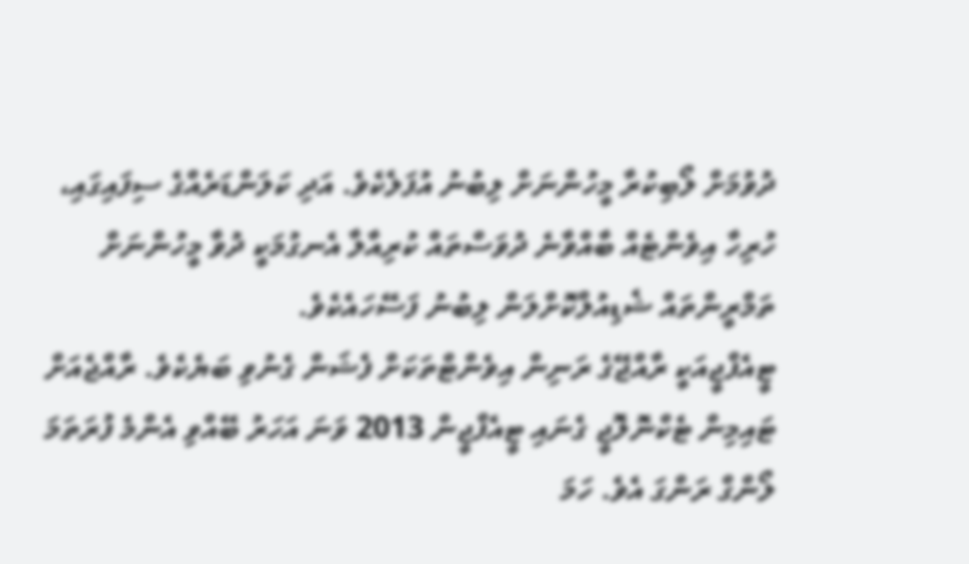ދުވުމަށް ލޯބިކުރާ މީހުންނަށް ލިބުނު އުފަލެކެވެ. އަދި ކަލަންޑަރެއްގެ ސިފައިގައި، ހުރިހާ އިވެންޓެއް ބާއްވާނެ ދުވަސްތައް ކުރިއާލާ އެނގުމަކީ ދުވާ މީހުންނަށް ތަމްރީންތައް ޝެޑިއުލްކޮށްލަން ލިބުނު ފަސޭހައެކެވެ.
ޓީއެފްޖީއަކީ ރާއްޖޭގެ ރަނިން އިވެންޓްތަކަށް ފެޝަން ގެނުވި ބަޔެކެވެ. ރާއްޖެއަށް ޓައިމިން ޓެކްނޮލޮޖީ ގެނައި ޓީއެފްޖީން 2013 ވަނަ އަހަރު ބޭއްވި އެންމެ ފުރަތަމަ ލޯންގް ރަންގަ އެވެ. ހަމަ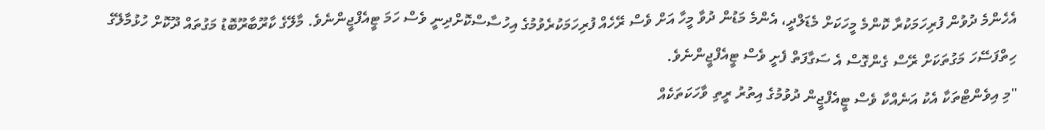އެހެންމެ ދުވުން ފުރިހަމަކުރާ ކޮންމެ މީހަކަށް މެޑަލްދީ، އެންމެ މަޑުން ދުވާ މީހާ އަށް ވެސް ރޭހެއް ފުރިހަމަކުރެވުމުގެ އިހުސާސްކޮށްދިނީ ވެސް ހަމަ ޓީއެފްޖީންނެވެ. މާލޭގެ ކާރޫބާރޫބޮޑު މަގުތައް ދޫކޮށް ހުޅުމާލޭގެ ހިތްފަސޭހަ މަގުތަކަށް ރޭސް ގެންގޮސް އެ ސަގާފަތް ފެށީ ވެސް ޓީއެފްޖީންނެވެ.
"މި އިވެންޓްތަކާ އެކު އަނެއްކާ ވެސް ޓީއެފްޖީން ދުވުމުގެ އިތުރު ރީތި ވާހަކަތަކެއް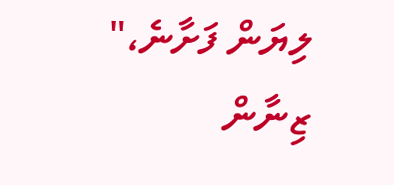ލިޔަން ފަށާނެ،" ޒިނާން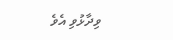ވިދާޅުވި އެވެ